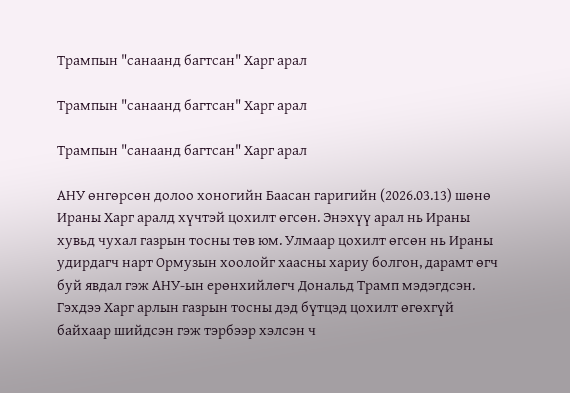Трампын "санаанд багтсан" Харг арал

Трампын "санаанд багтсан" Харг арал

Трампын "санаанд багтсан" Харг арал

АНУ өнгөрсөн долоо хоногийн Баасан гаригийн (2026.03.13) шөнө Ираны Харг аралд хүчтэй цохилт өгсөн. Энэхүү арал нь Ираны хувьд чухал газрын тосны төв юм. Улмаар цохилт өгсөн нь Ираны удирдагч нарт Ормузын хоолойг хаасны хариу болгон, дарамт өгч буй явдал гэж АНУ-ын ерөнхийлөгч Дональд Трамп мэдэгдсэн. Гэхдээ Харг арлын газрын тосны дэд бүтцэд цохилт өгөхгүй байхаар шийдсэн гэж тэрбээр хэлсэн ч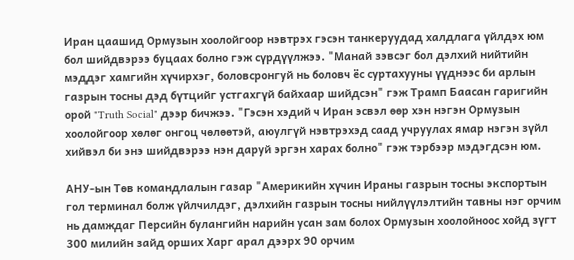Иран цаашид Ормузын хоолойгоор нэвтрэх гэсэн танкеруудад халдлага үйлдэх юм бол шийдвэрээ буцаах болно гэж сүрдүүлжээ. "Манай зэвсэг бол дэлхий нийтийн мэддэг хамгийн хүчирхэг, боловсронгуй нь боловч ёс суртахууны үүднээс би арлын газрын тосны дэд бүтцийг устгахгүй байхаар шийдсэн" гэж Трамп Баасан гаригийн орой "Truth Social" дээр бичжээ. "Гэсэн хэдий ч Иран эсвэл өөр хэн нэгэн Ормузын хоолойгоор хөлөг онгоц чөлөөтэй, аюулгүй нэвтрэхэд саад учруулах ямар нэгэн зүйл хийвэл би энэ шийдвэрээ нэн даруй эргэн харах болно" гэж тэрбээр мэдэгдсэн юм.

АНУ-ын Төв командлалын газар "Америкийн хүчин Ираны газрын тосны экспортын гол терминал болж үйлчилдэг, дэлхийн газрын тосны нийлүүлэлтийн тавны нэг орчим нь дамждаг Персийн булангийн нарийн усан зам болох Ормузын хоолойноос хойд зүгт 300 милийн зайд орших Харг арал дээрх 90 орчим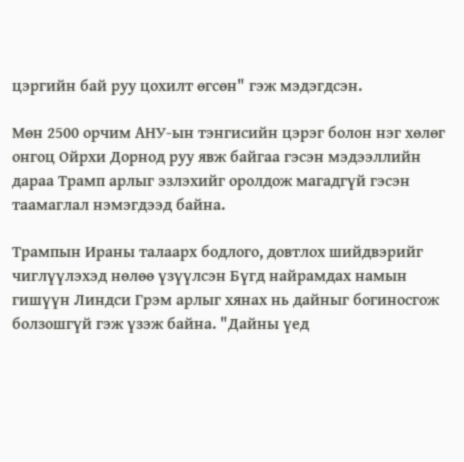цэргийн бай руу цохилт өгсөн" гэж мэдэгдсэн.

Мөн 2500 орчим АНУ-ын тэнгисийн цэрэг болон нэг хөлөг онгоц Ойрхи Дорнод руу явж байгаа гэсэн мэдээллийн дараа Трамп арлыг эзлэхийг оролдож магадгүй гэсэн таамаглал нэмэгдээд байна.

Трампын Ираны талаарх бодлого, довтлох шийдвэрийг чиглүүлэхэд нөлөө үзүүлсэн Бүгд найрамдах намын гишүүн Линдси Грэм арлыг хянах нь дайныг богиносгож болзошгүй гэж үзэж байна. "Дайны үед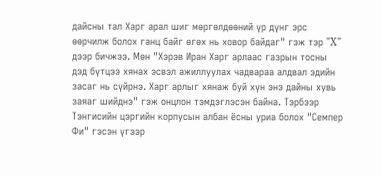дайсны тал Харг арал шиг мөргөлдөөний үр дүнг эрс өөрчилж болох ганц байг өгөх нь ховор байдаг" гэж тэр "X" дээр бичжээ. Мөн "Хэрэв Иран Харг арлаас газрын тосны дэд бүтцээ хянах эсвэл ажиллуулах чадвараа алдвал эдийн засаг нь сүйрнэ. Харг арлыг хянаж буй хүн энэ дайны хувь заяаг шийднэ" гэж онцлон тэмдэглэсэн байна. Тэрбээр Тэнгисийн цэргийн корпусын албан ёсны уриа болох "Семпер Фи" гэсэн үгээр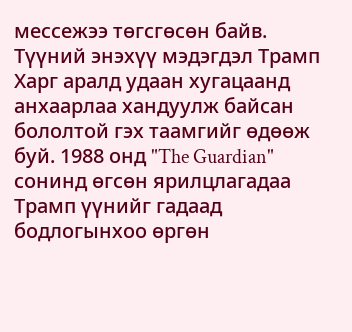мессежээ төгсгөсөн байв. Түүний энэхүү мэдэгдэл Трамп Харг аралд удаан хугацаанд анхаарлаа хандуулж байсан бололтой гэх таамгийг өдөөж буй. 1988 онд "The Guardian" сонинд өгсөн ярилцлагадаа Трамп үүнийг гадаад бодлогынхоо өргөн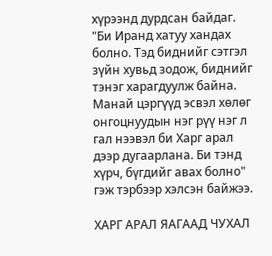хүрээнд дурдсан байдаг. "Би Иранд хатуу хандах болно. Тэд биднийг сэтгэл зүйн хувьд зодож, биднийг тэнэг харагдуулж байна. Манай цэргүүд эсвэл хөлөг онгоцнуудын нэг рүү нэг л гал нээвэл би Харг арал дээр дугаарлана. Би тэнд хүрч, бүгдийг авах болно" гэж тэрбээр хэлсэн байжээ.

ХАРГ АРАЛ ЯАГААД ЧУХАЛ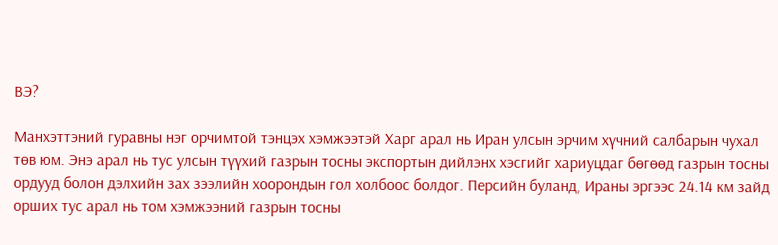ВЭ?

Манхэттэний гуравны нэг орчимтой тэнцэх хэмжээтэй Харг арал нь Иран улсын эрчим хүчний салбарын чухал төв юм. Энэ арал нь тус улсын түүхий газрын тосны экспортын дийлэнх хэсгийг хариуцдаг бөгөөд газрын тосны ордууд болон дэлхийн зах зээлийн хоорондын гол холбоос болдог. Персийн буланд, Ираны эргээс 24.14 км зайд орших тус арал нь том хэмжээний газрын тосны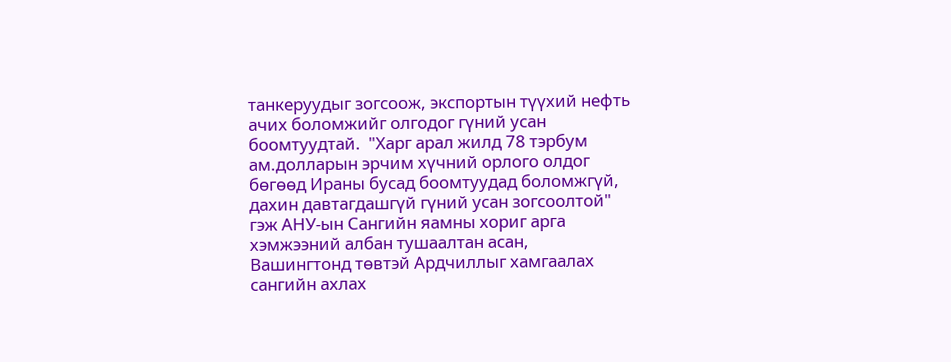танкеруудыг зогсоож, экспортын түүхий нефть ачих боломжийг олгодог гүний усан боомтуудтай.  "Харг арал жилд 78 тэрбум ам.долларын эрчим хүчний орлого олдог бөгөөд Ираны бусад боомтуудад боломжгүй, дахин давтагдашгүй гүний усан зогсоолтой" гэж АНУ-ын Сангийн яамны хориг арга хэмжээний албан тушаалтан асан, Вашингтонд төвтэй Ардчиллыг хамгаалах сангийн ахлах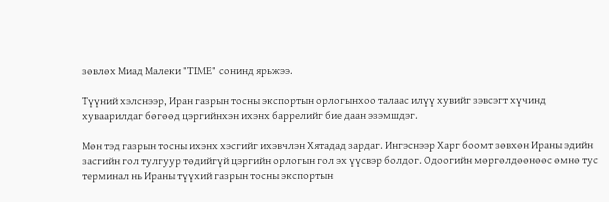зөвлөх Миад Малеки "TIME" сонинд ярьжээ.

Түүний хэлснээр, Иран газрын тосны экспортын орлогынхоо талаас илүү хувийг зэвсэгт хүчинд хуваарилдаг бөгөөд цэргийнхэн ихэнх баррелийг бие даан эзэмшдэг.

Мөн тэд газрын тосны ихэнх хэсгийг ихэвчлэн Хятадад зардаг. Ингэснээр Харг боомт зөвхөн Ираны эдийн засгийн гол тулгуур төдийгүй цэргийн орлогын гол эх үүсвэр болдог. Одоогийн мөргөлдөөнөөс өмнө тус терминал нь Ираны түүхий газрын тосны экспортын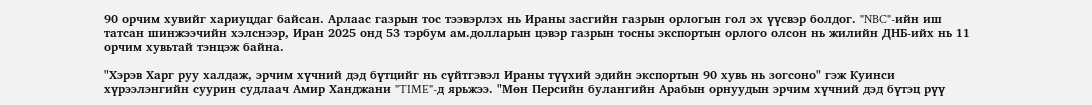90 орчим хувийг хариуцдаг байсан. Арлаас газрын тос тээвэрлэх нь Ираны засгийн газрын орлогын гол эх үүсвэр болдог. "NBC"-ийн иш татсан шинжээчийн хэлснээр, Иран 2025 онд 53 тэрбум ам.долларын цэвэр газрын тосны экспортын орлого олсон нь жилийн ДНБ-ийх нь 11 орчим хувьтай тэнцэж байна.

"Хэрэв Харг руу халдаж, эрчим хүчний дэд бүтцийг нь сүйтгэвэл Ираны түүхий эдийн экспортын 90 хувь нь зогсоно" гэж Куинси хүрээлэнгийн суурин судлаач Амир Ханджани "TIME"-д ярьжээ. "Мөн Персийн булангийн Арабын орнуудын эрчим хүчний дэд бүтэц рүү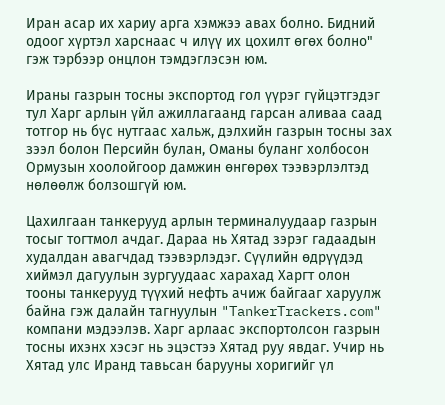Иран асар их хариу арга хэмжээ авах болно. Бидний одоог хүртэл харснаас ч илүү их цохилт өгөх болно" гэж тэрбээр онцлон тэмдэглэсэн юм.

Ираны газрын тосны экспортод гол үүрэг гүйцэтгэдэг тул Харг арлын үйл ажиллагаанд гарсан аливаа саад тотгор нь бүс нутгаас хальж, дэлхийн газрын тосны зах зээл болон Персийн булан, Оманы буланг холбосон Ормузын хоолойгоор дамжин өнгөрөх тээвэрлэлтэд нөлөөлж болзошгүй юм.

Цахилгаан танкерууд арлын терминалуудаар газрын тосыг тогтмол ачдаг. Дараа нь Хятад зэрэг гадаадын худалдан авагчдад тээвэрлэдэг. Сүүлийн өдрүүдэд хиймэл дагуулын зургуудаас харахад Харгт олон тооны танкерууд түүхий нефть ачиж байгааг харуулж байна гэж далайн тагнуулын "TankerTrackers.com" компани мэдээлэв. Харг арлаас экспортолсон газрын тосны ихэнх хэсэг нь эцэстээ Хятад руу явдаг. Учир нь Хятад улс Иранд тавьсан барууны хоригийг үл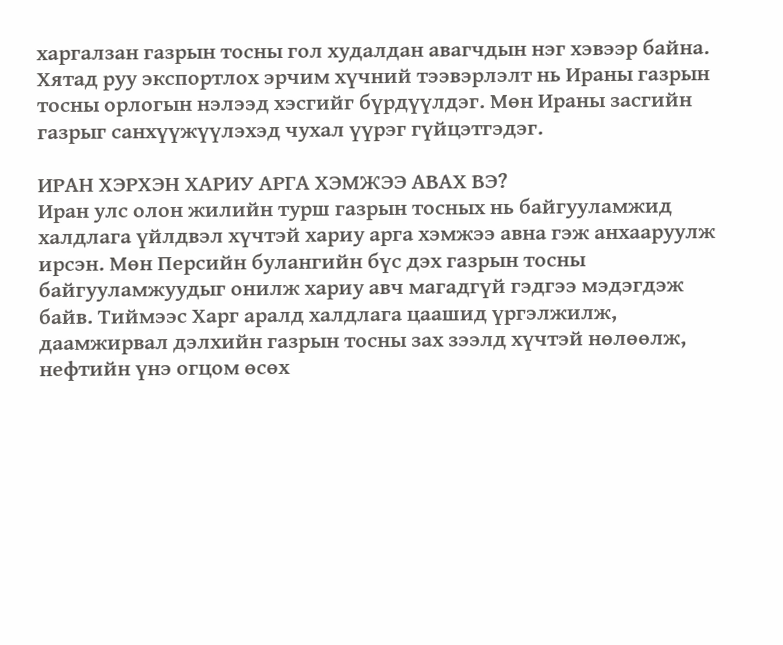харгалзан газрын тосны гол худалдан авагчдын нэг хэвээр байна. Хятад руу экспортлох эрчим хүчний тээвэрлэлт нь Ираны газрын тосны орлогын нэлээд хэсгийг бүрдүүлдэг. Мөн Ираны засгийн газрыг санхүүжүүлэхэд чухал үүрэг гүйцэтгэдэг.

ИРАН ХЭРХЭН ХАРИУ АРГА ХЭМЖЭЭ АВАХ ВЭ?
Иран улс олон жилийн турш газрын тосных нь байгууламжид халдлага үйлдвэл хүчтэй хариу арга хэмжээ авна гэж анхааруулж ирсэн. Мөн Персийн булангийн бүс дэх газрын тосны байгууламжуудыг онилж хариу авч магадгүй гэдгээ мэдэгдэж байв. Тиймээс Харг аралд халдлага цаашид үргэлжилж, даамжирвал дэлхийн газрын тосны зах зээлд хүчтэй нөлөөлж, нефтийн үнэ огцом өсөх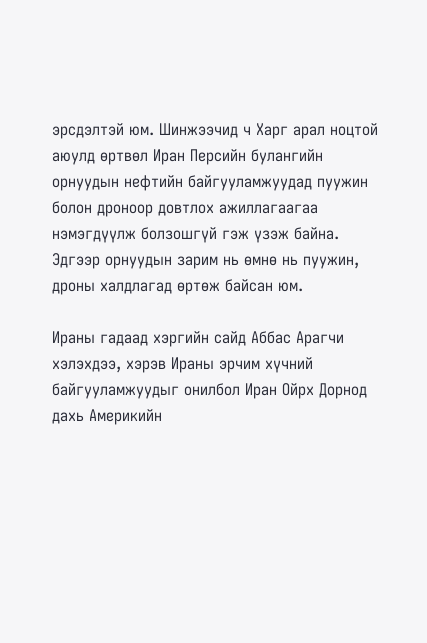эрсдэлтэй юм. Шинжээчид ч Харг арал ноцтой аюулд өртвөл Иран Персийн булангийн орнуудын нефтийн байгууламжуудад пуужин болон дроноор довтлох ажиллагаагаа нэмэгдүүлж болзошгүй гэж үзэж байна. Эдгээр орнуудын зарим нь өмнө нь пуужин, дроны халдлагад өртөж байсан юм.

Ираны гадаад хэргийн сайд Аббас Арагчи хэлэхдээ, хэрэв Ираны эрчим хүчний байгууламжуудыг онилбол Иран Ойрх Дорнод дахь Америкийн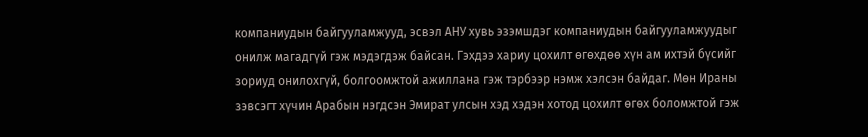компаниудын байгууламжууд, эсвэл АНУ хувь эзэмшдэг компаниудын байгууламжуудыг онилж магадгүй гэж мэдэгдэж байсан. Гэхдээ хариу цохилт өгөхдөө хүн ам ихтэй бүсийг зориуд онилохгүй, болгоомжтой ажиллана гэж тэрбээр нэмж хэлсэн байдаг. Мөн Ираны зэвсэгт хүчин Арабын нэгдсэн Эмират улсын хэд хэдэн хотод цохилт өгөх боломжтой гэж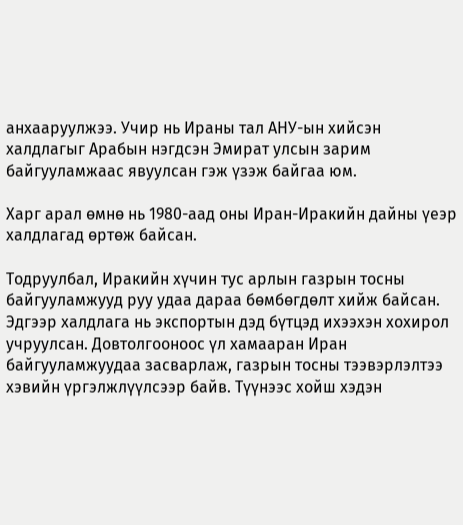анхааруулжээ. Учир нь Ираны тал АНУ-ын хийсэн халдлагыг Арабын нэгдсэн Эмират улсын зарим байгууламжаас явуулсан гэж үзэж байгаа юм.

Харг арал өмнө нь 1980-аад оны Иран-Иракийн дайны үеэр халдлагад өртөж байсан.

Тодруулбал, Иракийн хүчин тус арлын газрын тосны байгууламжууд руу удаа дараа бөмбөгдөлт хийж байсан. Эдгээр халдлага нь экспортын дэд бүтцэд ихээхэн хохирол учруулсан. Довтолгооноос үл хамааран Иран байгууламжуудаа засварлаж, газрын тосны тээвэрлэлтээ хэвийн үргэлжлүүлсээр байв. Түүнээс хойш хэдэн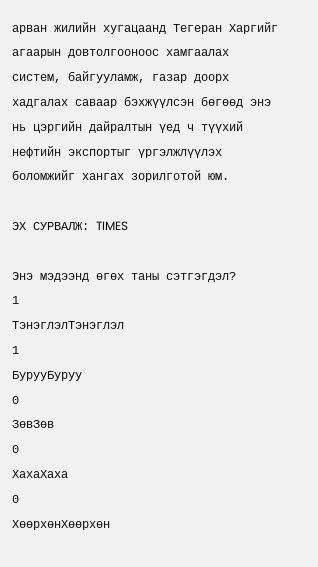арван жилийн хугацаанд Тегеран Харгийг агаарын довтолгооноос хамгаалах систем, байгууламж, газар доорх хадгалах саваар бэхжүүлсэн бөгөөд энэ нь цэргийн дайралтын үед ч түүхий нефтийн экспортыг үргэлжлүүлэх боломжийг хангах зорилготой юм.

ЭХ СУРВАЛЖ: TIMES

Энэ мэдээнд өгөх таны сэтгэгдэл?
1
ТэнэглэлТэнэглэл
1
БурууБуруу
0
ЗөвЗөв
0
ХахаХаха
0
ХөөрхөнХөөрхөн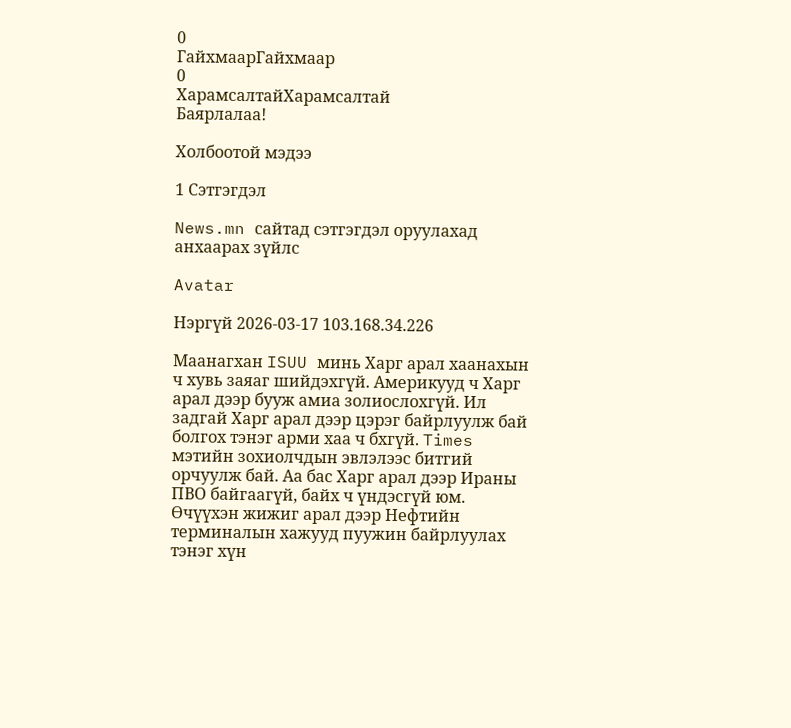0
ГайхмаарГайхмаар
0
ХарамсалтайХарамсалтай
Баярлалаа!

Холбоотой мэдээ

1 Сэтгэгдэл

News.mn сайтад сэтгэгдэл оруулахад анхаарах зүйлс

Avatar

Нэргүй 2026-03-17 103.168.34.226

Маанагхан ISUU минь Харг арал хаанахын ч хувь заяаг шийдэхгүй. Америкууд ч Харг арал дээр бууж амиа золиослохгүй. Ил задгай Харг арал дээр цэрэг байрлуулж бай болгох тэнэг арми хаа ч бхгүй. Times мэтийн зохиолчдын эвлэлээс битгий орчуулж бай. Аа бас Харг арал дээр Ираны ПВО байгаагүй, байх ч үндэсгүй юм. Өчүүхэн жижиг арал дээр Нефтийн терминалын хажууд пуужин байрлуулах тэнэг хүн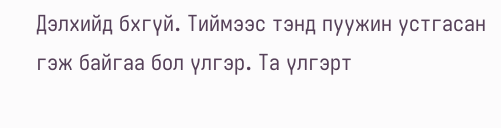Дэлхийд бхгүй. Тиймээс тэнд пуужин устгасан гэж байгаа бол үлгэр. Та үлгэрт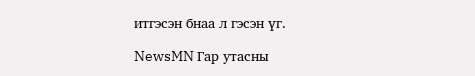итгэсэн бнаа л гэсэн үг.

NewsMN Гар утасны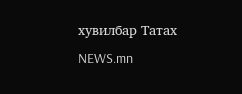хувилбар Татах
NEWS.mn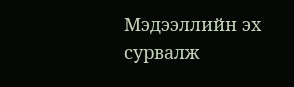Мэдээллийн эх сурвалж